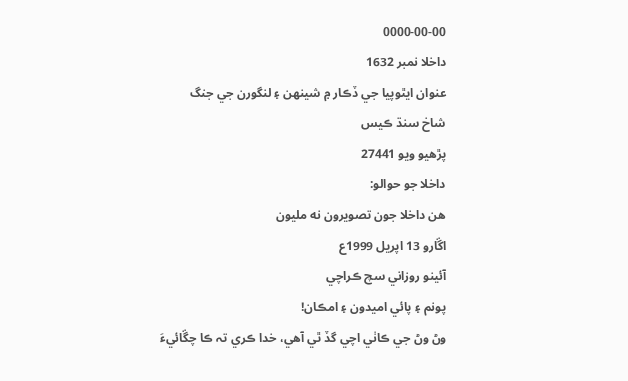0000-00-00
داخلا نمبر 1632
عنوان ايٿوپيا جي ڏڪار ۾ شينھن ۽ لنگورن جي جنگ
شاخ سنڌ ڪيس
پڙهيو ويو 27441
داخلا جو حوالو:
هن داخلا جون تصويرون نه مليون
اڱارو 13 اپريل 1999ع
آئينو روزاني سچ ڪراچي
پونم ۽ پائي اميدون ۽ امڪان!
وڻ وڻ جي ڪاٺي اچي گڏ ٿي آهي، خدا ڪري تہ ڪا چڱائيءَ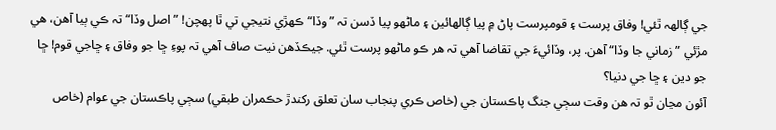جي ڳالھہ ٿئي! وفاق پرست ۽ قومپرست پاڻ ۾ پيا ڳالهائين ۽ ماڻهو پيا ڏسن تہ ”وڏا“ ڪھڙي نتيجي تي ٿا پھچن! ”اصل وڏا“ تہ ڪي ٻيا آهن، هي مڙئي ”زماني جا وڏا“ آهن. پر، وڏائيءَ جي تقاضا آهي تہ هر ڪو ماڻهو پرست ٿئي. جيڪڏهن نيت صاف آهي تہ پوءِ ڇا جو وفاق ۽ ڇاجي قوم! ڇا جو دين ۽ ڇا جي دنيا؟
آئون مڃان ٿو تہ هن وقت سڄي جنگ پاڪستان جي (خاص ڪري پنجاب سان تعلق رکندڙ حڪمران طبقي) سڄي پاڪستان جي عوام (خاص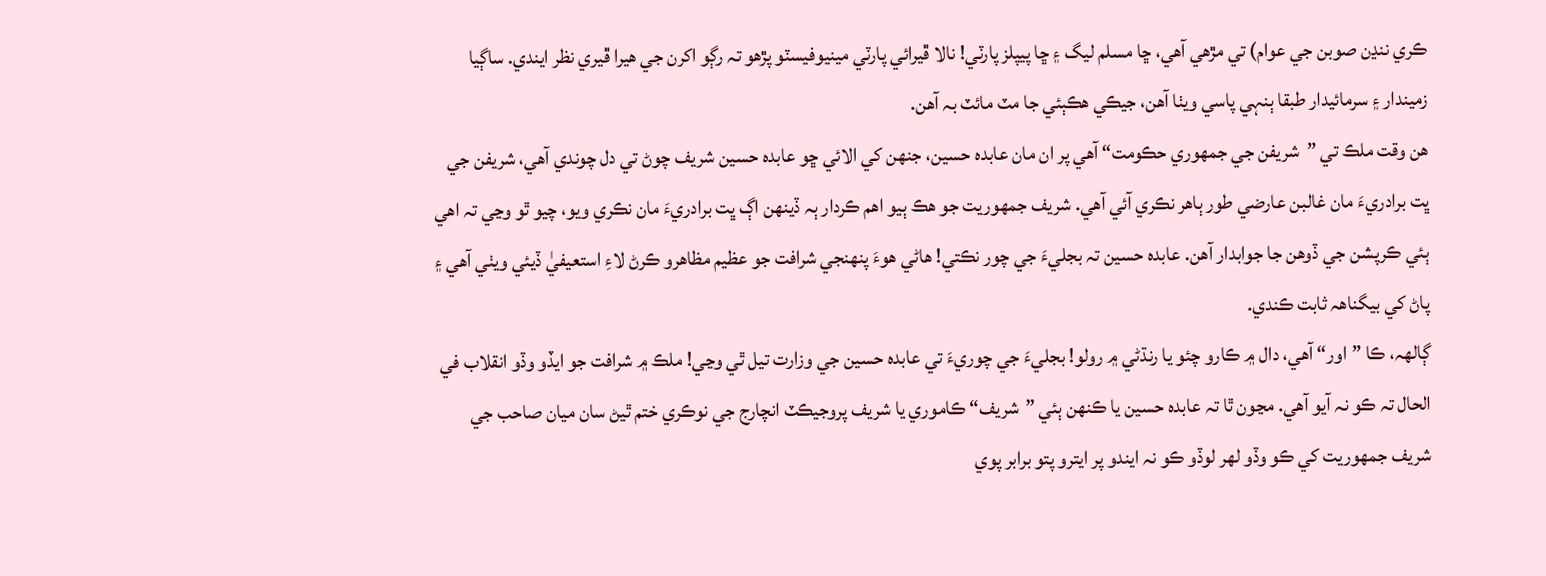ڪري ننڍن صوبن جي عوام) تي مڙهي آهي، ڇا مسلم ليگ ۽ ڇا پيپلز پارٽي! نالا ڦيرائي پارٽي مينيوفيسٽو پڙهو تہ رڳو اکرن جي هيرا ڦيري نظر ايندي. ساڳيا زميندار ۽ سرمائيدار طبقا ٻنہي پاسي ويٺا آهن، جيڪي هڪٻئي جا مٽ مائٽ بہ آهن.
هن وقت ملڪ تي ”شريفن جي جمهوري حڪومت“ آهي پر ان مان عابده حسين، جنھن کي الائي ڇو عابده حسين شريف چوڻ تي دل چوندي آهي، شريفن جي ڀت برادريءَ مان غالبن عارضي طور ٻاهر نڪري آئي آهي. شريف جمهوريت جو هڪ ٻيو اهم ڪردار ٻہ ڏينھن اڳ ڀت برادريءَ مان نڪري ويو، چيو ٿو وڃي تہ اهي ٻئي ڪرپشن جي ڏوهن جا جوابدار آهن. عابده حسين تہ بجليءَ جي چور نڪتي! هاڻي هوءَ پنھنجي شرافت جو عظيم مظاهرو ڪرڻ لاءِ استعيفيٰ ڏيئي ويٺي آهي ۽ پاڻ کي بيگناھہ ثابت ڪندي.
ڳالھہ، ڪا ”اور“ آهي، دال ۾ ڪارو چئو يا رنڌڻي ۾ رولو! بجليءَ جي چوريءَ تي عابده حسين جي وزارت تيل ٿي وڃي! ملڪ ۾ شرافت جو ايڏو وڏو انقلاب في الحال تہ ڪو نہ آيو آهي. مڃون ٿا تہ عابده حسين يا ڪنھن ٻئي ”شريف“ ڪاموري يا شريف پروجيڪٽ انچارج جي نوڪري ختم ٿيڻ سان ميان صاحب جي شريف جمهوريت کي ڪو وڏو لهر لوڏو ڪو نہ ايندو پر ايترو پتو برابر پوي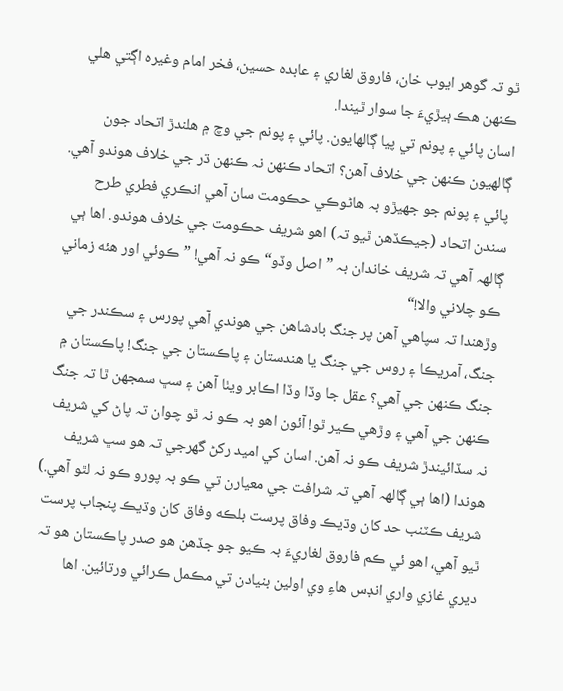ٿو تہ گوهر ايوب خان، فاروق لغاري ۽ عابده حسين، فخر امام وغيره اڳتي هلي ڪنھن هڪ ٻيڙيءَ جا سوار ٿيندا.
اسان پائي ۽ پونم تي پيا ڳالهايون. پائي ۽ پونم جي وچ ۾ هلندڙ اتحاد جون ڳالهيون ڪنھن جي خلاف آهن؟ اتحاد ڪنھن نہ ڪنھن ڌر جي خلاف هوندو آهي. پائي ۽ پونم جو جهيڙو بہ هاڻوڪي حڪومت سان آهي انڪري فطري طرح سندن اتحاد (جيڪڏهن ٿيو تہ) اهو شريف حڪومت جي خلاف هوندو. اها ٻي ڳالھہ آهي تہ شريف خاندان بہ ”اصل وڏو“ ڪو نہ آهي! ”ڪوئي اور هئه زماني ڪو چلاني والا!“
وڙهندا تہ سپاهي آهن پر جنگ بادشاهن جي هوندي آهي پورس ۽ سڪندر جي جنگ، آمريڪا ۽ روس جي جنگ يا هندستان ۽ پاڪستان جي جنگ! پاڪستان ۾ جنگ ڪنھن جي آهي؟ عقل جا وڏا وڏا اڪابر ويٺا آهن ۽ سڀ سمجهن ٿا تہ جنگ ڪنھن جي آهي ۽ وڙهي ڪير ٿو! آئون اهو بہ ڪو نہ ٿو چوان تہ پاڻ کي شريف نہ سڏائيندڙ شريف ڪو نہ آهن. اسان کي اميد رکڻ گهرجي تہ هو سڀ شريف هوندا (اها ٻي ڳالھہ آهي تہ شرافت جي معيارن تي ڪو بہ پورو ڪو نہ لٿو آهي.)
شريف ڪٽنب حد کان وڌيڪ وفاق پرست بلڪه وفاق کان وڌيڪ پنجاب پرست ٿيو آهي، اهو ئي ڪم فاروق لغاريءَ بہ ڪيو جو جڏهن هو صدر پاڪستان هو تہ ديري غازي واري انڊس هاءِ وي اولين بنيادن تي مڪمل ڪرائي ورتائين. اها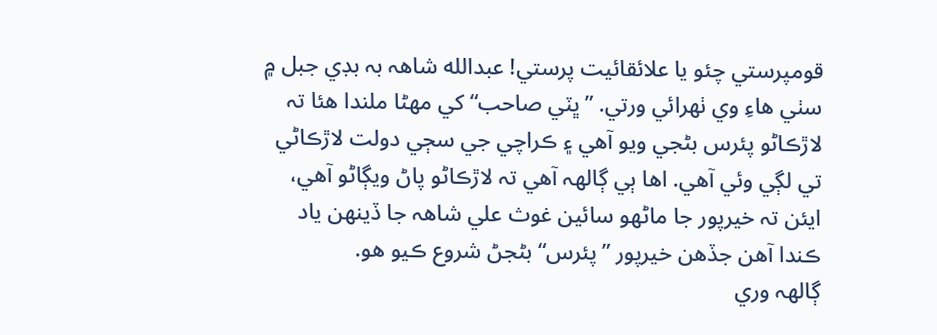قومپرستي چئو يا علائقائيت پرستي! عبدالله شاھہ بہ بڊي جبل ۾ سٺي هاءِ وي ٺھرائي ورتي. ”ڀٽي صاحب“ کي مهڻا ملندا هئا تہ لاڙڪاڻو پئرس بڻجي ويو آهي ۽ ڪراچي جي سڄي دولت لاڙڪاڻي تي لڳي وئي آهي. اها ٻي ڳالھہ آهي تہ لاڙڪاڻو پاڻ ويڳاڻو آهي، ايئن تہ خيرپور جا ماڻهو سائين غوث علي شاھہ جا ڏينھن ياد ڪندا آهن جڏهن خيرپور ”پئرس“ بڻجڻ شروع ڪيو هو.
ڳالھہ وري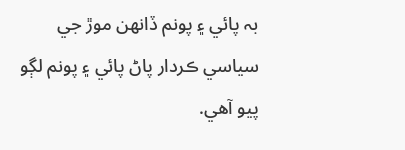بہ پائي ۽ پونم ڏانھن موڙ جي سياسي ڪردار پاڻ پائي ۽ پونم لڳو پيو آهي.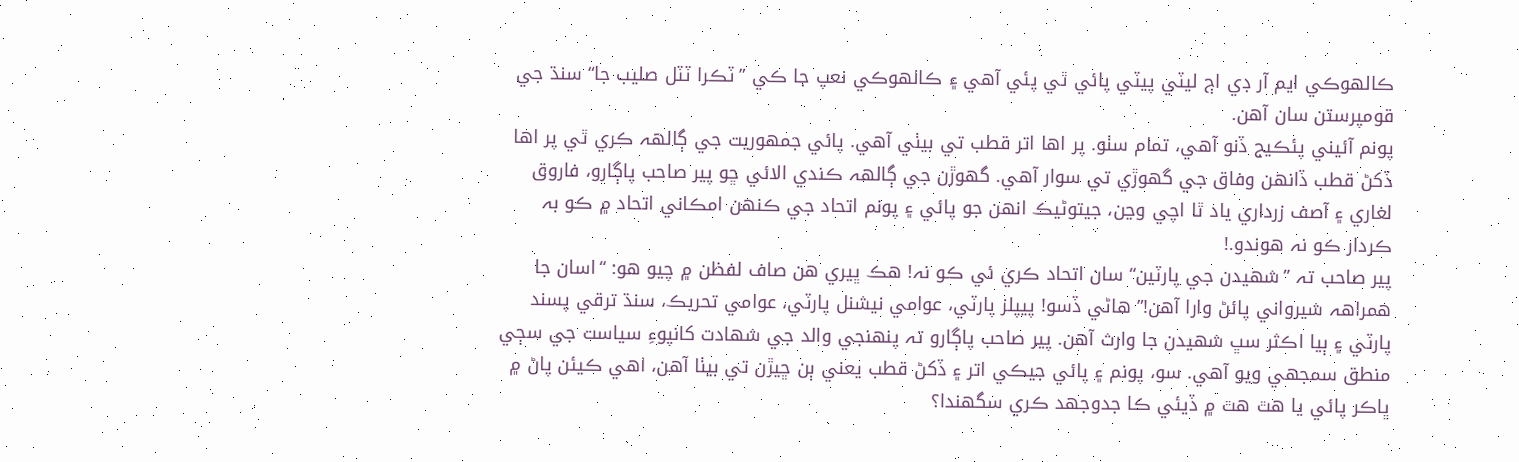ڪالهوڪي ايم آر ڊي اڄ ليٽي پيٽي پائي ٿي پئي آهي ۽ ڪالهوڪي نعپ جا ڪي ”ٽڪرا ٽٽل صليب جا“ سنڌ جي قومپرستن سان آهن.
پونم آئيني پئڪيج ڏنو آهي، تمام سٺو. پر اها اتر قطب تي بيٺي آهي. پائي جمهوريت جي ڳالھہ ڪري ٿي پر اها ڏکڻ قطب ڏانھن وفاق جي گهوڙي تي سوار آهي. گهوڙن جي ڳالھہ ڪندي الائي ڇو پير صاحب پاڳارو، فاروق لغاري ۽ آصف زرداري ياد ٿا اچي وڃن، جيتوڻيڪ انھن جو پائي ۽ پونم اتحاد جي ڪنھن امڪاني اتحاد ۾ ڪو بہ ڪردار ڪو نہ هوندو.!
پير صاحب تہ ”شهيدن جي پارٽين“ سان اتحاد ڪري ئي ڪو نہ! هڪ ڀيري هن صاف لفظن ۾ چيو هو: “اسان جا همراھہ شيرواني پائڻ وارا آهن!” هاڻي ڏسو! پيپلز پارٽي، عوامي نيشنل پارٽي، عوامي تحريڪ، سنڌ ترقي پسند پارٽي ۽ ٻيا اڪثر سڀ شهيدن جا وارث آهن. پير صاحب پاڳارو تہ پنھنجي والد جي شهادت کانپوءِ سياست جي سڄي منطق سمجهي ويو آهي. سو، پونم ۽ پائي جيڪي اتر ۽ ڏکڻ قطب يعني ٻن ڇيڙن تي بيٺا آهن، اهي ڪيئن پاڻ ۾ ڀاڪر پائي يا هٿ هٿ ۾ ڏيئي ڪا جدوجهد ڪري سگهندا؟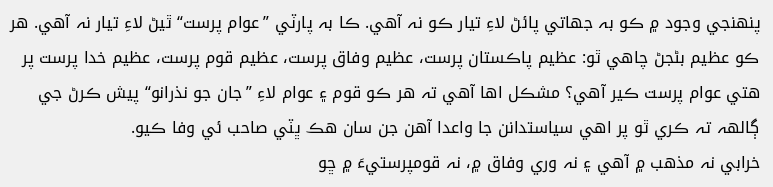پنھنجي وجود ۾ ڪو بہ جهاتي پائڻ لاءِ تيار ڪو نہ آهي. ڪا بہ پارٽي ”عوام پرست“ ٿيڻ لاءِ تيار نہ آهي. هر ڪو عظيم بڻجڻ چاهي ٿو: عظيم پاڪستان پرست، عظيم وفاق پرست، عظيم قوم پرست، عظيم خدا پرست پر هتي عوام پرست ڪير آهي؟ مشڪل اها آهي تہ هر ڪو قوم ۽ عوام لاءِ ”جان جو نذرانو“ پيش ڪرڻ جي ڳالھہ تہ ڪري ٿو پر اهي سياستدانن جا واعدا آهن جن سان هڪ ڀٽي صاحب ئي وفا ڪيو.
خرابي نہ مذهب ۾ آهي ۽ نہ وري وفاق ۾، نہ قومپرستيءَ ۾ ڇو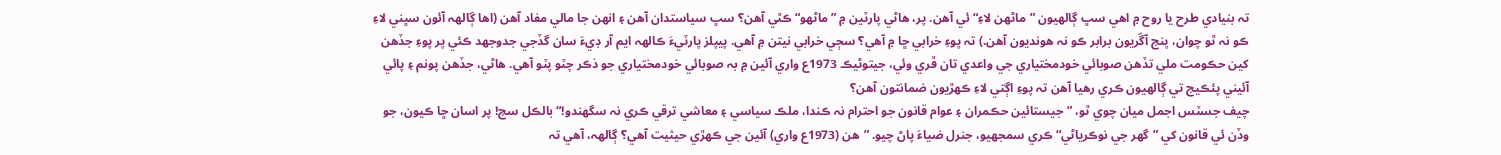تہ بنيادي طرح يا روح ۾ اهي سڀ ڳالهيون ”ماڻهن لاءِ“ ئي آهن. پر، هاڻي پارٽين ۾ ”ماڻهو“ ڪٿي آهن؟ سڀ سياستدان آهن ۽ انھن جا مالي مفاد آهن (اها ڳالھہ آئون سڀني لاءِ ڪو نہ ٿو چوان، پنج آڱريون برابر ڪو نہ هونديون آهن.) تہ پوءِ خرابي ڇا ۾ آهي؟ سڄي خرابي نيتن ۾ آهي. پيپلز پارٽيءَ ڪالھہ ايم آر ڊيءَ سان گڏجي جدوجهد ڪئي پر پوءِ جڏهن کين حڪومت ملي تڏهن صوبائي خودمختياري جي واعدي تان ڦري وئي، جيتوڻيڪ 1973ع واري آئين ۾ بہ صوبائي خودمختياري جو ذڪر چٽو پٽو آهي. هاڻي، جڏهن پونم ۽ پائي آئيني پئڪيج تي ڳالهيون ڪري رهيا آهن تہ پوءِ اڳتي لاءِ ڪھڙيون ضمانتون آهن؟
چيف جسٽس اجمل ميان چوي ٿو، ”جيستائين حڪمران ۽ عوام قانون جو احترام نہ ڪندا، ملڪ سياسي ۽ معاشي ترقي ڪري نہ سگهندو!“ بالڪل سچ! پر اسان ڇا ڪيون، جو وڏن ئي قانون کي ”گهر جي نوڪرياڻي“ ڪري سمجهيو، جنرل ضياءَ پاڻ چيو. ”هن (1973ع واري) آئين جي ڪھڙي حيثيت آهي؟ ڳالھہ، آهي تہ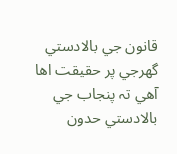قانون جي بالادستي گهرجي پر حقيقت اها آهي تہ پنجاب جي بالادستي حدون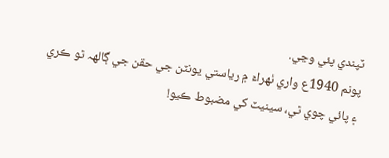ٽپندي پئي وڃي.
پونم 1940ع واري ٺھراءَ ۾ رياستي يونٽن جي حقن جي ڳالھہ ٿو ڪري ۽ پائي چوي ٿي، سينيٽ کي مضبوط ڪيو!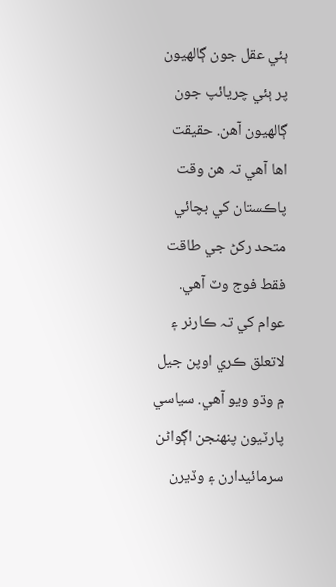ٻئي عقل جون ڳالهيون پر ٻئي چريائپ جون ڳالهيون آهن. حقيقت اها آهي تہ هن وقت پاڪستان کي بچائي متحد رکڻ جي طاقت فقط فوج وٽ آهي. عوام کي تہ ڪارنر ۽ لاتعلق ڪري اوپن جيل ۾ وڌو ويو آهي. سياسي پارٽيون پنھنجن اڳواڻن سرمائيدارن ۽ وڏيرن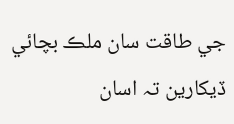جي طاقت سان ملڪ بچائي ڏيکارين تہ اسان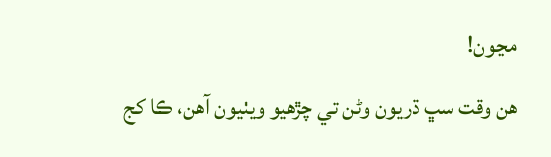مڃون!
هن وقت سڀ ڌريون وڻن تي چڙهيو ويٺيون آهن، ڪا کج